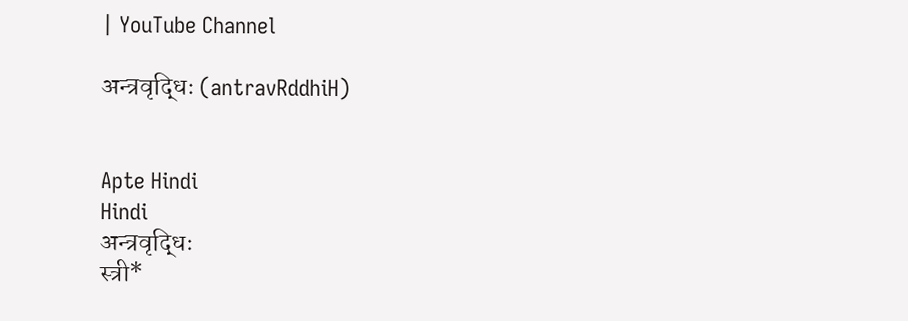| YouTube Channel

अन्त्रवृद्धिः (antravRddhiH)


Apte Hindi
Hindi
अन्त्रवृद्धिः
स्त्री*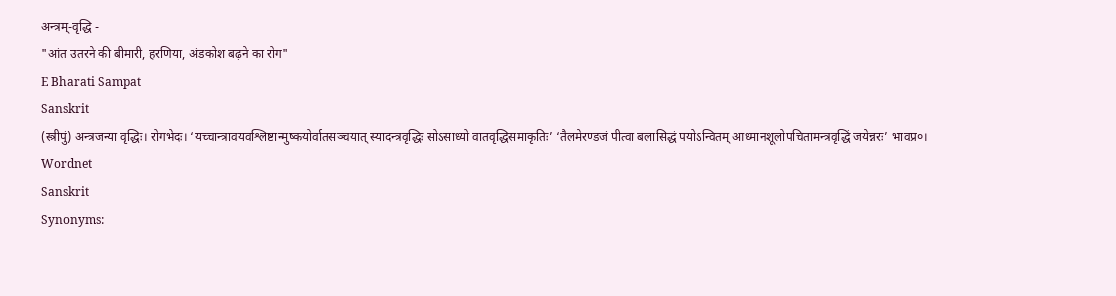अन्त्रम्-वृद्धि -
"आंत उतरने की बीमारी, हरणिया, अंडकोश बढ़ने का रोग"
E Bharati Sampat
Sanskrit
(स्त्रीपुं) अन्त्रजन्या वृद्धिः। रोगभेदः। ‘यच्चान्त्रावयवश्लिष्टान्मुष्कयोर्वातसञ्चयात् स्यादन्त्रवृद्धिः सोऽसाध्यो वातवृद्धिसमाकृतिः’ ‘तैलमेरण्डजं पीत्वा बलासिद्धं पयोऽन्वितम् आध्मानशूलोपचितामन्त्रवृद्धिं जयेन्नरः’ भावप्र०।
Wordnet
Sanskrit
Synonyms: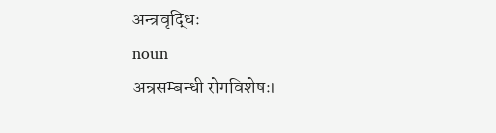अन्त्रवृद्धिः
noun
अन्रसम्बन्धी रोगविशेषः।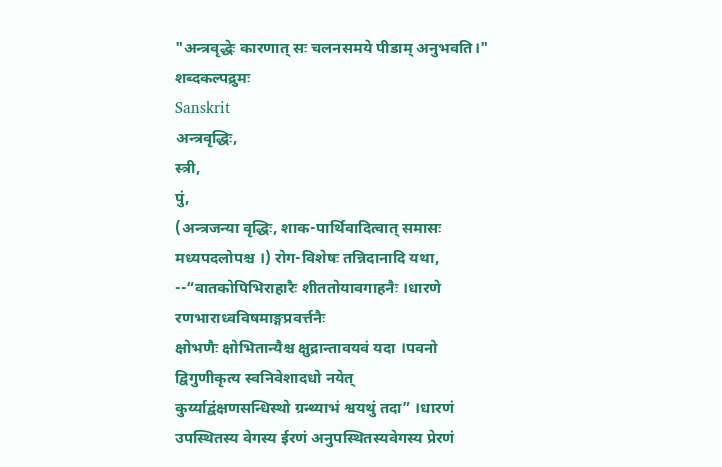"अन्त्रवृद्धेः कारणात् सः चलनसमये पीडाम् अनुभवति।"
शब्दकल्पद्रुमः
Sanskrit
अन्त्रवृद्धिः,
स्त्री,
पुं,
(अन्त्रजन्या वृद्धिः, शाक-पार्थिवादित्वात् समासः मध्यपदलोपश्च ।) रोग-विशेषः तन्निदानादि यथा, --“वातकोपिभिराहारैः शीततोयावगाहनैः ।धारणे रणभाराध्वविषमाङ्गप्रवर्त्तनैः
क्षोभणैः क्षोभितान्यैश्च क्षुद्रान्तावयवं यदा ।पवनो द्विगुणीकृत्य स्वनिवेशादधो नयेत्
कुर्य्याद्वंक्षणसन्धिस्थो ग्रन्थ्याभं श्वयथुं तदा” ।धारणं उपस्थितस्य वेगस्य ईरणं अनुपस्थितस्यवेगस्य प्रेरणं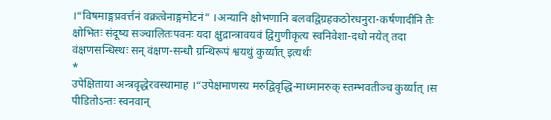।“विषमाङ्गप्रवर्त्तनं वक्रत्वेनाङ्गमोटनं” ।अन्यानि क्षोभणानि बलवद्विग्रहकठोरधनुरा-कर्षणादीनि तैः क्षोभितः संदूष्य सञ्चालितःपवनः यदा क्षुद्रान्त्रावयवं द्विगुणीकृत्य स्वनिवेशा-दधो नयेत् तदा वंक्षणसन्धिस्थः सन् वंक्षण-सन्धौ ग्रन्थिरूपं श्वयथुं कुर्य्यात् इत्यर्थः
*
उपेक्षिताया अन्त्रवृद्धेरवस्थामाह ।“उपेक्षमाणस्य मरुद्विवृद्धि-माध्मानरुक् स्तम्भवतीञ्च कुर्य्यात् ।स पीडितोऽन्तः स्वनवान्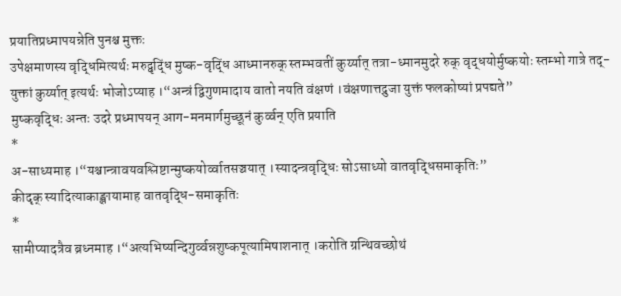प्रयातिप्रध्मापयन्नेति पुनश्च मुक्तः
उपेक्षमाणस्य वृद्धिमित्यर्थः मरुद्वृद्धिं मुष्क-वृद्धिं आध्मानरुक् स्तम्भवतीं कुर्य्यात् तत्रा-ध्मानमुदरे रुक् वृद्धयोर्मुष्कयोः स्तम्भो गात्रे तद्-युक्तां कुर्य्यात् इत्यर्थः भोजोऽप्याह ।“अन्त्रं द्विगुणमादाय वातो नयति वंक्षणं ।वंक्षणात्तद्रुजा युक्तं फलकोष्यां प्रपद्यते”
मुष्कवृद्धिः अन्तः उदरे प्रध्मापयन् आग-मनमार्गमुच्छूनं कुर्व्वन् एति प्रयाति
*
अ-साध्यमाह ।“यश्चान्त्रावयवश्लिष्टान्मुष्कयोर्व्वातसञ्चयात् ।स्यादन्त्रवृद्धिः सोऽसाध्यो वातवृद्धिसमाकृतिः”
कीदृक् स्यादित्याकाङ्क्षायामाह वातवृद्धि-समाकृतिः
*
सामीप्यादत्रैव ब्रध्नमाह ।“अत्यभिष्यन्दिगुर्व्वन्नशुष्कपूत्यामिषाशनात् ।करोति ग्रन्थिवच्छोथं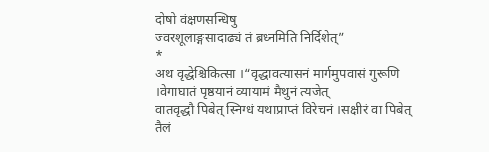दोषो वंक्षणसन्धिषु
ज्वरशूलाङ्गसादाढ्यं तं ब्रध्नमिति निर्दिशेत्”
*
अथ वृद्धेश्चिकित्सा ।“वृद्धावत्यासनं मार्गमुपवासं गुरूणि ।वेगाघातं पृष्ठयानं व्यायामं मैथुनं त्यजेत्
वातवृद्धौ पिबेत् स्निग्धं यथाप्राप्तं विरेचनं ।सक्षीरं वा पिबेत् तैलं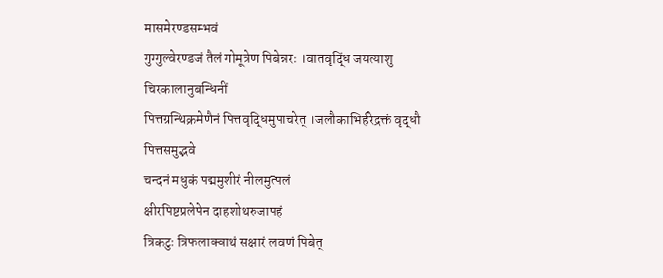मासमेरण्डसम्भवं
गुग्गुल्वेरण्डजं तैलं गोमूत्रेण पिबेन्नरः ।वातवृद्धिं जयत्याशु चिरकालानुबन्धिनीं
पित्तग्रन्थिक्रमेणैनं पित्तवृद्धिमुपाचरेत् ।जलौकाभिर्हरेद्रक्तं वृद्धौ पित्तसमुद्भवे
चन्दनं मधुकं पद्ममुशीरं नीलमुत्पलं
क्षीरपिष्टप्रलेपेन दाहशोथरुजापहं
त्रिकटुः त्रिफलाक्वाथं सक्षारं लवणं पिबेत्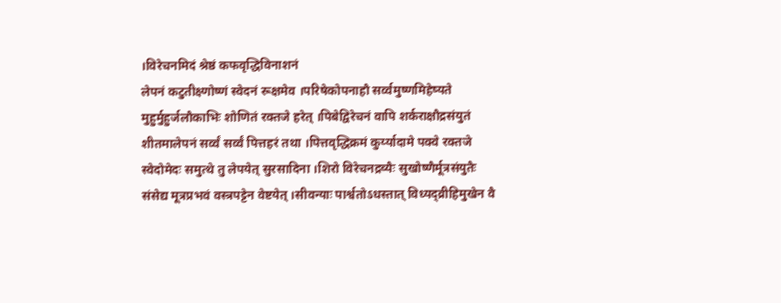।विरेचनमिदं श्रेष्ठं कफवृद्धिविनाशनं
लेपनं कटुतीक्ष्णोष्णं स्वेदनं रूक्षमेव ।परिषेकोपनाहौ सर्व्वमुष्णमिहेष्यते
मुहुर्मुहुर्जलौकाभिः शोणितं रक्तजे हरेत् ।पिबेद्विरेचनं वापि शर्कराक्षौद्रसंयुतं
शीतमालेपनं सर्व्वं सर्व्वं पित्तहरं तथा ।पित्तवृद्धिक्रमं कुर्य्यादामे पक्वे रक्तजे
स्वेदोमेदः समुत्थे तु लेपयेत् सुरसादिना ।शिरो विरेचनद्रव्यैः सुखोष्णैर्मूत्रसंयुतैः
संसेद्य मूत्रप्रभवं वस्त्रपट्टेन वेष्टयेत् ।सीवन्याः पार्श्वतोऽधस्तात् विध्यद्व्रीहिमुखेन वै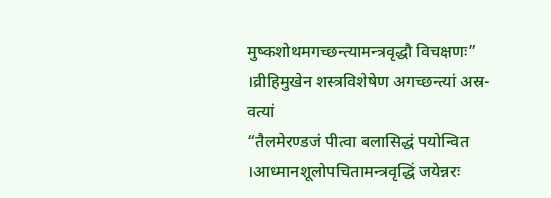मुष्कशोथमगच्छन्त्यामन्त्रवृद्धौ विचक्षणः” ।व्रीहिमुखेन शस्त्रविशेषेण अगच्छन्त्यां अस्र-वत्यां
“तैलमेरण्डजं पीत्वा बलासिद्धं पयोन्वित ।आध्मानशूलोपचितामन्त्रवृद्धिं जयेन्नरः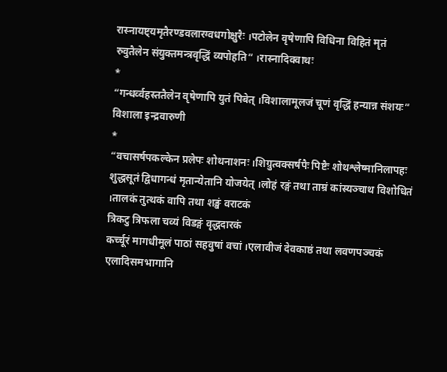रास्नायष्ट्यमृतैरण्डवलारग्वधगोक्षुरैः ।पटोलेन वृषेणापि विधिना विहितं मृतं
रुवुतैलेन संयुक्तमन्त्रवृद्धिं व्यपोहति” ।रास्नादिक्वाथः
*
“गन्धर्व्वहस्ततैलेन वृषेणापि युतं पिबेत् ।विशालामूलजं चूणं वृद्धिं हन्यान्न संशयः”
विशाला इन्द्रवारुणी
*
“वचासर्षपकल्केन प्रलेपः शोथनाशनः ।शिग्रुत्वक्सर्षपैः पिष्टैः शोथश्लेष्मानिलापहः
शुद्धसूतं द्विधागन्धं मृतान्येतानि योजयेत् ।लोहं रङ्गं तथा ताम्रं कांस्यञ्चाथ विशोधितं ।तालकं तुत्थकं वापि तथा शङ्खं वराटकं
त्रिकटु त्रिफला चव्यं विडङ्गं वृद्धदारकं
कर्च्चूरं मागधीमूलं पाठां सहवुषां वचां ।एलावीजं देवकाष्ठं तथा लवणपञ्चकं
एलादिसमभागानि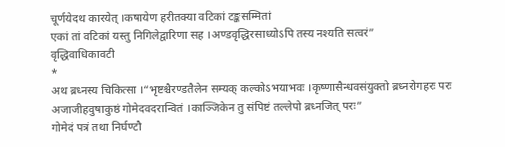चूर्णयेदथ कारयेत् ।कषायेण हरीतक्या वटिकां टङ्कसम्मितां
एकां तां वटिकां यस्तु निगिलेद्वारिणा सह ।अण्डवृद्धिरसाध्योऽपि तस्य नश्यति सत्वरं”
वृद्धिवाधिकावटी
*
अथ ब्रध्नस्य चिकित्सा ।“भृष्टश्चैरण्डतैलेन सम्यक् कल्कोऽभयाभवः ।कृष्णासैन्धवसंयुक्तो ब्रध्नरोगहरः परः
अजाजीहवुषाकुष्ठं गोमेदवदरान्वितं ।काञ्जिकेन तु संपिष्टं तल्लेपो ब्रध्नजित् परः”
गोमेदं पत्रं तथा निर्घण्टौ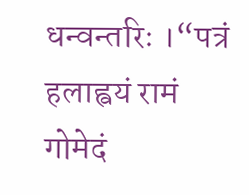धन्वन्तरिः ।“पत्रं हलाह्वयं रामं गोमेदं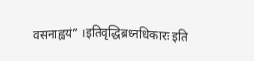वसनाह्वयं” ।इतिवृद्धिब्रध्नधिकारः इति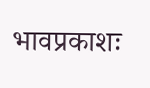भावप्रकाशः